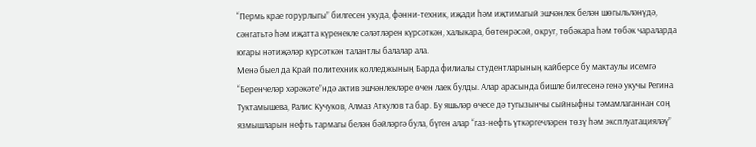“Пермь крае горурлыгы” билгесен укуда, фәнни-техник, иҗади hәм иҗтимагый эшчәнлек белән шөгыльләнүдә, сәнгатьтә hәм иҗатта күренекле сәләтләрен күрсәткән, халыкара, бөтенрәсәй, округ, төбәкара hәм төбәк чараларда югары нәтиҗәләр күрсәткән талантлы балалар ала.
Менә быел да Край политехник колледжыныӊ Барда филиалы студентларыныӊ кайберсе бу мактаулы исемгә “Беренчеләр хәрәкәте”ндә актив эшчәнлекләре өчен лаек булды. Алар арасында бишле билгесенә генә укучы Регина Туктамышева, Ралис Кучуков, Алмаз Аткулов та бар. Бу яшьләр өчесе дә тугызынчы сыйныфны тәмамлаганнан соӊ язмышларын нефть тармагы белән бәйләргә була, бүген алар “газ-нефть үткәргечләрен төзү hәм эксплуатацияләү”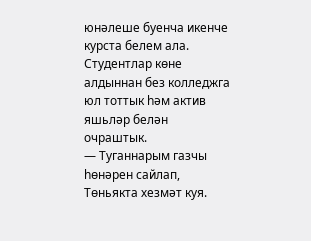юнәлеше буенча икенче курста белем ала. Студентлар көне алдыннан без колледжга юл тоттык hәм актив яшьләр белән очраштык.
— Туганнарым газчы hөнәрен сайлап, Төньякта хезмәт куя.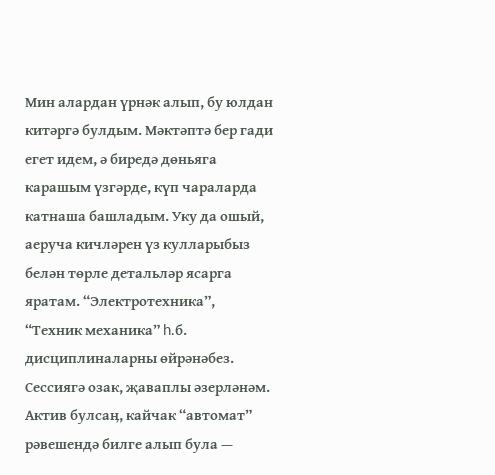Мин алардан үрнәк алып, бу юлдан китәргә булдым. Мәктәптә бер гади егет идем, ә биредә дөньяга карашым үзгәрде, күп чараларда катнаша башладым. Уку да ошый, аеруча кичләрен үз кулларыбыз белән төрле детальләр ясарга яратам. “Электротехника”, “Техник механика” h.б. дисциплиналарны өйрәнәбез. Сессиягә озак, җаваплы әзерләнәм. Актив булсаӊ, кайчак “автомат” рәвешендә билге алып була —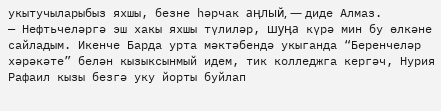укытучыларыбыз яхшы, безне hәрчак аӊлый, — диде Алмаз.
— Нефтьчеләргә эш хакы яхшы түлиләр, шуӊа күрә мин бу өлкәне сайладым. Икенче Барда урта мәктәбендә укыганда “Беренчеләр хәрәкәте” белән кызыксынмый идем, тик колледжга кергәч, Нурия Рафаил кызы безгә уку йорты буйлап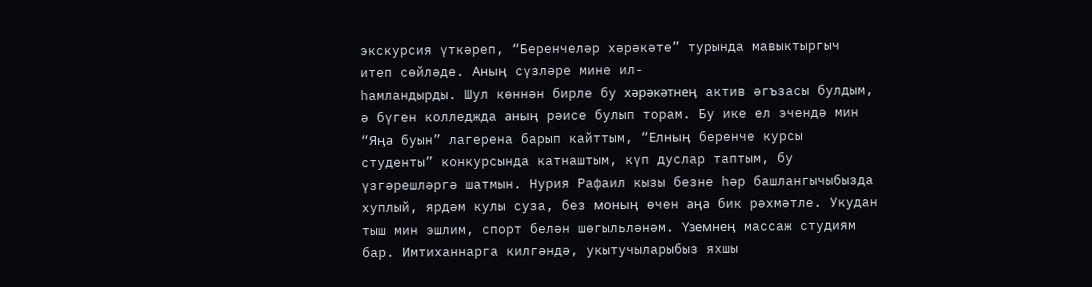экскурсия үткәреп, “Беренчеләр хәрәкәте” турында мавыктыргыч итеп сөйләде. Аныӊ сүзләре мине ил-
hамландырды. Шул көннән бирле бу хәрәкәтнеӊ актив әгъзасы булдым, ә бүген колледжда аныӊ рәисе булып торам. Бу ике ел эчендә мин “Яӊа буын” лагерена барып кайттым, “Елныӊ беренче курсы студенты” конкурсында катнаштым, күп дуслар таптым, бу үзгәрешләргә шатмын. Нурия Рафаил кызы безне hәр башлангычыбызда хуплый, ярдәм кулы суза, без моныӊ өчен аӊа бик рәхмәтле. Укудан тыш мин эшлим, спорт белән шөгыльләнәм. Үземнеӊ массаж студиям бар. Имтиханнарга килгәндә, укытучыларыбыз яхшы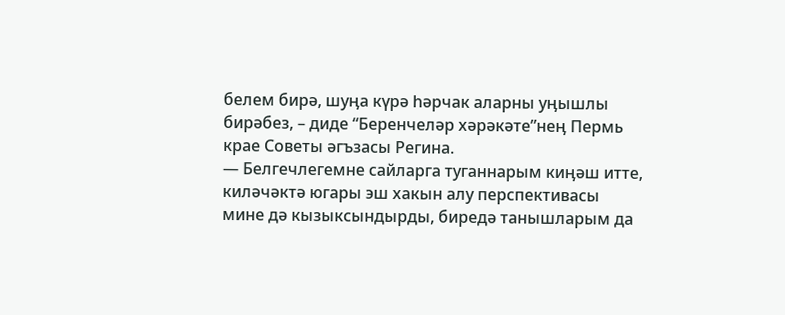белем бирә, шуӊа күрә hәрчак аларны уӊышлы бирәбез, – диде “Беренчеләр хәрәкәте”неӊ Пермь крае Советы әгъзасы Регина.
— Белгечлегемне сайларга туганнарым киӊәш итте, киләчәктә югары эш хакын алу перспективасы мине дә кызыксындырды, биредә танышларым да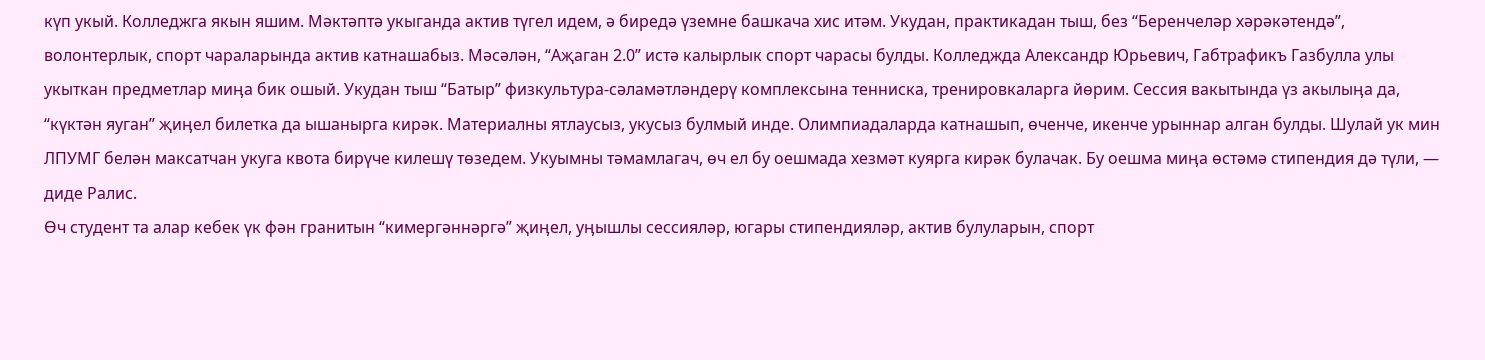күп укый. Колледжга якын яшим. Мәктәптә укыганда актив түгел идем, ә биредә үземне башкача хис итәм. Укудан, практикадан тыш, без “Беренчеләр хәрәкәтендә”, волонтерлык, спорт чараларында актив катнашабыз. Мәсәлән, “Аҗаган 2.0” истә калырлык спорт чарасы булды. Колледжда Александр Юрьевич, Габтрафикъ Газбулла улы укыткан предметлар миӊа бик ошый. Укудан тыш “Батыр” физкультура-сәламәтләндерү комплексына тенниска, тренировкаларга йөрим. Сессия вакытында үз акылыӊа да, “күктән яуган” җиӊел билетка да ышанырга кирәк. Материалны ятлаусыз, укусыз булмый инде. Олимпиадаларда катнашып, өченче, икенче урыннар алган булды. Шулай ук мин ЛПУМГ белән максатчан укуга квота бирүче килешү төзедем. Укуымны тәмамлагач, өч ел бу оешмада хезмәт куярга кирәк булачак. Бу оешма миӊа өстәмә стипендия дә түли, — диде Ралис.
Өч студент та алар кебек үк фән гранитын “кимергәннәргә” җиӊел, уӊышлы сессияләр, югары стипендияләр, актив булуларын, спорт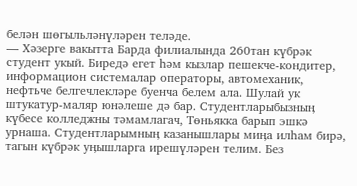белән шөгыльләнүләрен теләде.
— Хәзерге вакытта Барда филиалында 260тан күбрәк студент укый. Биредә егет hәм кызлар пешекче-кондитер, информацион системалар операторы, автомеханик, нефтьче белгечлекләре буенча белем ала. Шулай ук штукатур-маляр юнәлеше дә бар. Студентларыбызныӊ күбесе колледжны тәмамлагач, Төньякка барып эшкә урнаша. Студентларымныӊ казанышлары миӊа илhам бирә, тагын күбрәк уӊышларга ирешүләрен телим. Без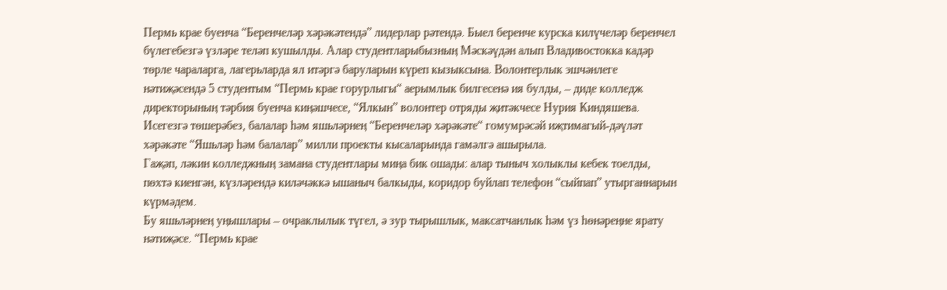Пермь крае буенча “Беренчеләр хәрәкәтендә” лидерлар рәтендә. Быел беренче курска килүчеләр беренчел бүлегебезгә үзләре теләп кушылды. Алар студентларыбызныӊ Мәскәүдән алып Владивостокка кадәр төрле чараларга, лагерьларда ял итәргә баруларын күреп кызыксына. Волонтерлык эшчәнлеге нәтиҗәсендә 5 студентым “Пермь крае горурлыгы“ аерымлык билгесенә ия булды, – диде колледж директорыныӊ тәрбия буенча киӊәшчесе, “Ялкын” волонтер отряды җитәкчесе Нурия Киндяшева.
Исегезгә төшерәбез, балалар hәм яшьләрнеӊ “Беренчеләр хәрәкәте“ гомумрәсәй иҗтимагый-дәүләт хәрәкәте “Яшьләр hәм балалар” милли проекты кысаларында гамәлгә ашырыла.
Гаҗәп, ләкин колледжныӊ замана студентлары миӊа бик ошады: алар тыныч холыклы кебек тоелды, пөхтә киенгән, күзләрендә киләчәккә ышаныч балкыды, коридор буйлап телефон “сыйпап” утырганнарын күрмәдем.
Бу яшьләрнеӊ уӊышлары – очраклылык түгел, ә зур тырышлык, максатчанлык hәм үз hөнәреӊне ярату нәтиҗәсе. “Пермь крае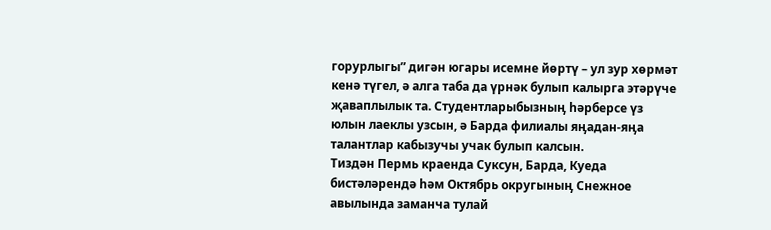горурлыгы” дигән югары исемне йөртү – ул зур хөрмәт кенә түгел, ә алга таба да үрнәк булып калырга этәрүче җаваплылык та. Студентларыбызныӊ hәрберсе үз юлын лаеклы узсын, ә Барда филиалы яӊадан-яӊа талантлар кабызучы учак булып калсын.
Тиздән Пермь краенда Суксун, Барда, Куеда бистәләрендә hәм Октябрь округыныӊ Снежное авылында заманча тулай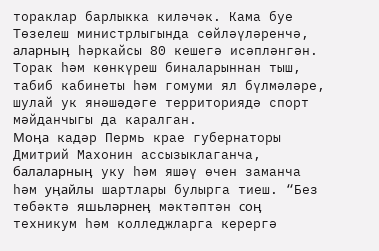тораклар барлыкка киләчәк. Кама буе Төзелеш министрлыгында сөйләүләренчә, аларныӊ hәркайсы 80 кешегә исәпләнгән. Торак hәм көнкүреш биналарыннан тыш, табиб кабинеты hәм гомуми ял бүлмәләре, шулай ук янәшәдәге территориядә спорт мәйданчыгы да каралган.
Моӊа кадәр Пермь крае губернаторы Дмитрий Махонин ассызыклаганча, балаларныӊ уку hәм яшәү өчен заманча hәм уӊайлы шартлары булырга тиеш. “Без төбәктә яшьләрнеӊ мәктәптән соӊ техникум hәм колледжларга керергә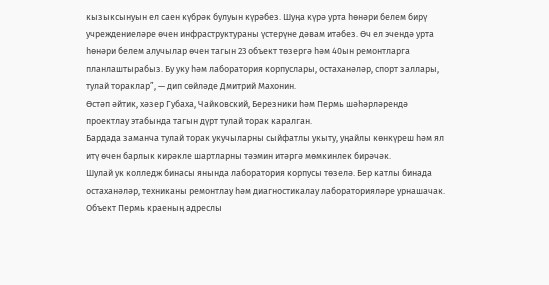кызыксынуын ел саен күбрәк булуын күрәбез. Шуӊа күрә урта hөнәри белем бирү учреждениеләре өчен инфраструктураны үстерүне дәвам итәбез. Өч ел эчендә урта hөнәри белем алучылар өчен тагын 23 объект төзергә hәм 40ын ремонтларга планлаштырабыз. Бу уку hәм лаборатория корпуслары, остаханәләр, спорт заллары, тулай тораклар”, — дип сөйләде Дмитрий Махонин.
Өстәп әйтик, хәзер Губаха, Чайковский, Березники hәм Пермь шәhәрләрендә проектлау этабында тагын дүрт тулай торак каралган.
Бардада заманча тулай торак укучыларны сыйфатлы укыту, уӊайлы көнкүреш hәм ял итү өчен барлык кирәкле шартларны тәэмин итәргә мөмкинлек бирәчәк.
Шулай ук колледж бинасы янында лаборатория корпусы төзелә. Бер катлы бинада остаханәләр, техниканы ремонтлау hәм диагностикалау лабораторияләре урнашачак. Объект Пермь краеныӊ адреслы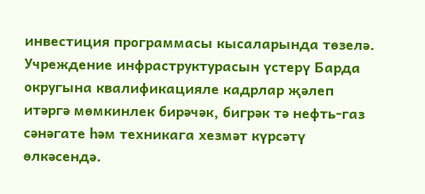инвестиция программасы кысаларында төзелә.
Учреждение инфраструктурасын үстерү Барда округына квалификацияле кадрлар җәлеп итәргә мөмкинлек бирәчәк, бигрәк тә нефть-газ сәнәгате hәм техникага хезмәт күрсәтү өлкәсендә.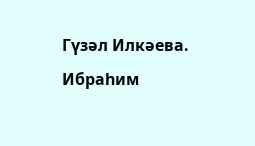Гүзәл Илкәева.
Ибраhим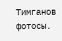Тимганов фотосы.